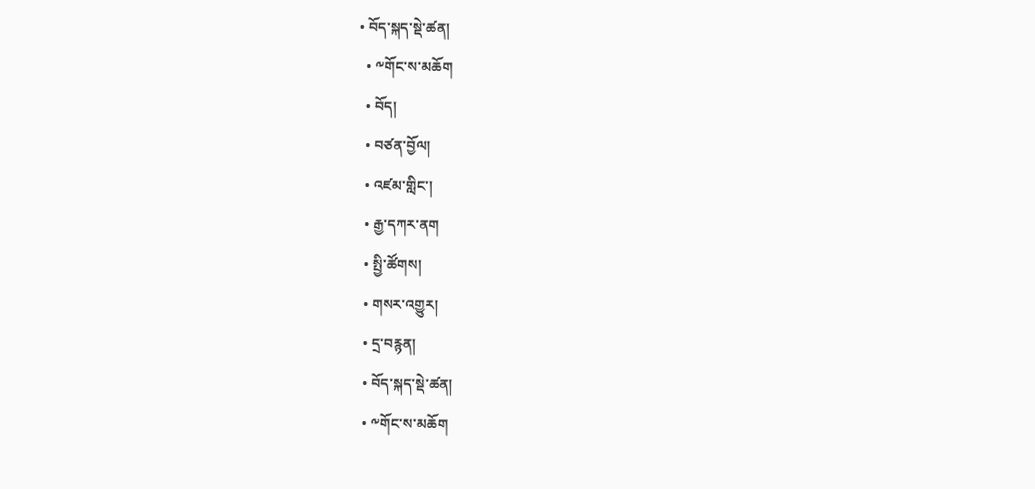• བོད་སྐད་སྡེ་ཚན།
  • ༸གོང་ས་མཆོག
  • བོད།
  • བཙན་བྱོལ།
  • འཛམ་གླིང་།
  • རྒྱ་དཀར་ནག
  • སྤྱི་ཚོགས།
  • གསར་འགྱུར།
  • དྲ་བརྙན།
  • བོད་སྐད་སྡེ་ཚན།
  • ༸གོང་ས་མཆོག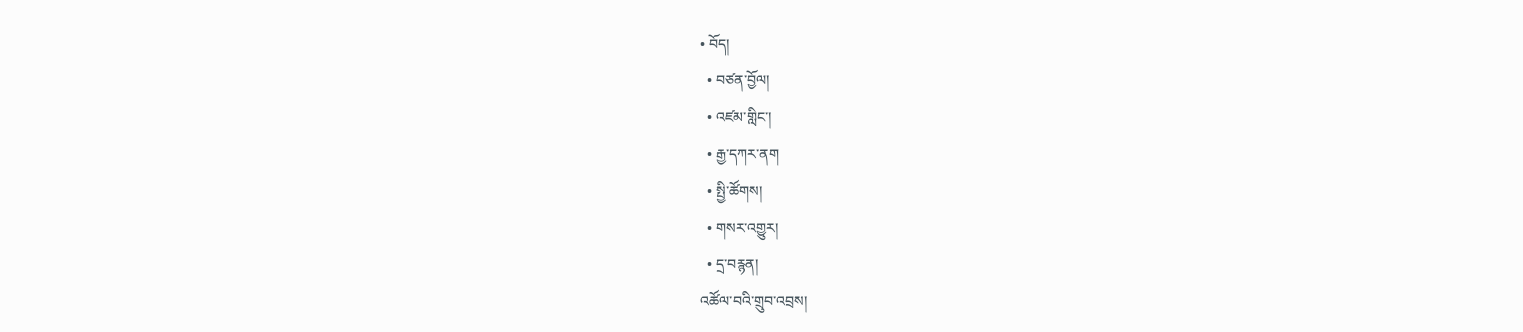• བོད།
  • བཙན་བྱོལ།
  • འཛམ་གླིང་།
  • རྒྱ་དཀར་ནག
  • སྤྱི་ཚོགས།
  • གསར་འགྱུར།
  • དྲ་བརྙན།
འཚོལ་བའི་གྲུབ་འབྲས།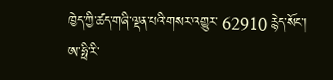ཁྱེད་ཀྱི་ཚད་གཞི་ལྡན་པའི་གསར་འགྱུར་ 62910 རྙེད་སོང་།
ཨ་ཧྥི་རི་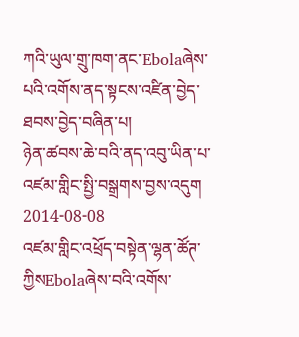ཀའི་ཡུལ་གྲུ་ཁག་ནང་Ebolaཞེས་པའི་འགོས་ནད་སྟངས་འཛིན་བྱེད་ཐབས་བྱེད་བཞིན་པ།
ཉེན་ཚབས་ཆེ་བའི་ནད་འབུ་ཡིན་པ་འཛམ་གླིང་སྤྱི་བསྒྲགས་བྱས་འདུག 2014-08-08
འཛམ་གླིང་འཕྲོད་བསྟེན་ལྷན་ཚོཊ་ཀྱིསEbolaཞེས་བའི་འགོས་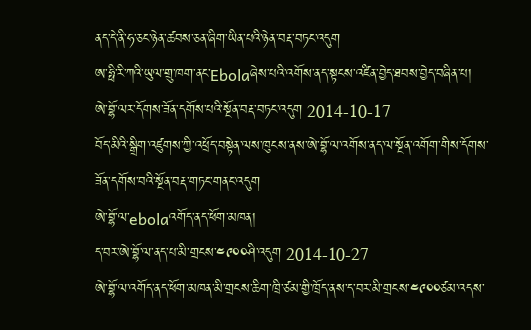ནད་དེ་ནི་ཧ་ཅང་ཉེན་ཚབས་ཅན་ཞིག་ཡིན་པའི་ཉེན་བརྡ་བཏང་འདུག
ཨ་ཧྥི་རི་ཀའི་ཡུལ་གྲུ་ཁག་ནང་Ebolaཞེས་པའི་འགོས་ནད་སྟངས་འཛིན་བྱེད་ཐབས་བྱེད་བཞིན་པ།
ཨེ་བྷོ་ལར་དོགས་ཟོན་དགོས་པའི་སྔོན་བརྡ་བཏང་འདུག 2014-10-17
བོད་མིའི་སྒྲིག་འཛུགས་ཀྱི་འཕྲོད་བསྟེན་ལས་ཁུངས་ནས་ཨེ་བྷོ་ལ་འགོས་ནད་ལ་སྔོན་འགོག་གིས་དོགས་ཟོན་དགོས་བའི་སྔོན་བརྡ་གཏང་གནང་འདུག
ཨེ་བྷོ་ལ་ebolaའགོད་ནད་ཕོག་མཁན།
ད་བར་ཨེ་བྷོ་ལ་ནད་པ་མི་གྲངས་༤༩༠༠ཤི་འདུག 2014-10-27
ཨེ་བྷོ་ལ་འགོད་ནད་ཕོག་མཁན་མི་གྲངས་ཆིག་ཁྲི་ཙམ་གྱི་ཁྲོད་ནས་ད་བར་མི་གྲངས་༤༩༠༠ཙམ་འདས་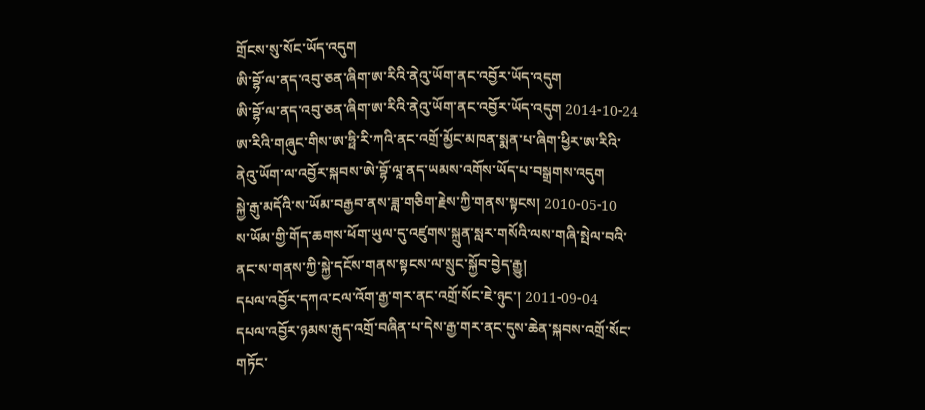གྲོངས་སུ་སོང་ཡོད་འདུག
ཨི་བྷོ་ལ་ནད་འབུ་ཅན་ཞིག་ཨ་རིའི་ནེའུ་ཡོག་ནང་འབྱོར་ཡོད་འདུག
ཨི་བྷོ་ལ་ནད་འབུ་ཅན་ཞིག་ཨ་རིའི་ནེའུ་ཡོག་ནང་འབྱོར་ཡོད་འདུག 2014-10-24
ཨ་རིའི་གཞུང་གིས་ཨ་ཧྥི་རི་ཀའི་ནང་འགྲོ་མྱོང་མཁན་སྨན་པ་ཞིག་ཕྱིར་ཨ་རིའི་ནེའུ་ཡོག་ལ་འབྱོར་སྐབས་ཨེ་བྷོ་ལཱ་ནད་ཡམས་འགོས་ཡོད་པ་བསྒྲགས་འདུག
སྐྱེ་རྒུ་མདོའི་ས་ཡོམ་བརྒྱབ་ནས་ཟླ་གཅིག་རྗེས་ཀྱི་གནས་སྟངས། 2010-05-10
ས་ཡོམ་གྱི་གོད་ཆགས་ཕོག་ཡུལ་དུ་འཛུགས་སྐྲུན་སླར་གསོའི་ལས་གཞི་སྤེལ་བའི་ནང་ས་གནས་ཀྱི་སྐྱེ་དངོས་གནས་སྟངས་ལ་སྲུང་སྐྱོབ་བྱེད་རྒྱུ།
དཔལ་འབྱོར་དཀའ་ངལ་འོག་རྒྱ་གར་ནང་འགྲོ་སོང་ཇེ་ཉུང་། 2011-09-04
དཔལ་འབྱོར་ཉམས་རྒུད་འགྲོ་བཞིན་པ་དེས་རྒྱ་གར་ནང་དུས་ཆེན་སྐབས་འགྲོ་སོང་གཏོང་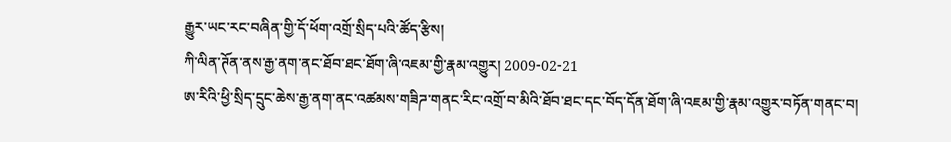རྒྱུར་ཡང་རང་བཞིན་གྱི་དོ་ཕོག་འགྲོ་སྲིད་པའི་ཚོད་རྩིས།
ཀི་ལིན་ཊོན་ནས་རྒྱ་ནག་ནང་ཐོབ་ཐང་ཐོག་ཞི་འཇམ་གྱི་རྣམ་འགྱུར། 2009-02-21
ཨ་རིའི་ཕྱི་སྲིད་དྲུང་ཆེས་རྒྱ་ནག་ནང་འཚམས་གཟིཌ་གནང་རིང་འགྲོ་བ་མིའི་ཐོབ་ཐང་དང་བོད་དོན་ཐོག་ཞི་འཇམ་གྱི་རྣམ་འགྱུར་བཏོན་གནང་བ།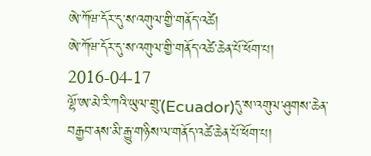ཨེ་ཀོཝ་དོར་དུ་ས་འགུལ་གྱི་གནོད་འཚེ།
ཨེ་ཀོཝ་དོར་དུ་ས་འགུལ་གྱི་གནོད་འཚེ་ཆེན་པོ་ཕོག་པ། 2016-04-17
ལྷོ་ཨ་མེ་རི་ཀའི་ཡུལ་གྲུ་(Ecuador)དུ་ས་འགུལ་ཤུགས་ཆེན་བརྒྱབ་ནས་མི་རྒྱུ་གཉིས་ལ་གནོད་འཚེ་ཆེན་པོ་ཕོག་པ།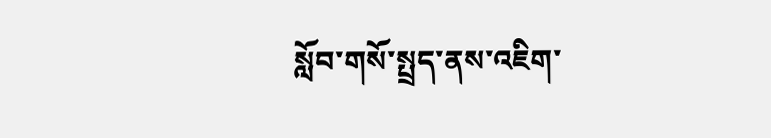སློབ་གསོ་སྤྲད་ནས་འཇིག་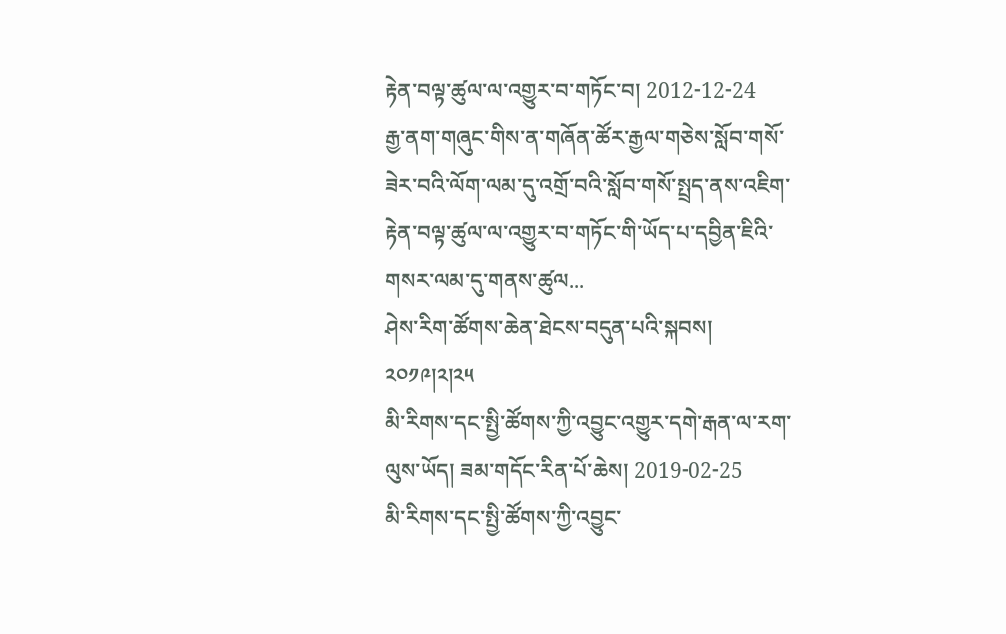རྟེན་བལྟ་ཚུལ་ལ་འགྱུར་བ་གཏོང་བ། 2012-12-24
རྒྱ་ནག་གཞུང་གིས་ན་གཞོན་ཚོར་རྒྱལ་གཅེས་སློབ་གསོ་ཟེར་བའི་ལོག་ལམ་དུ་འགྲོ་བའི་སློབ་གསོ་སྤྲད་ནས་འཇིག་རྟེན་བལྟ་ཚུལ་ལ་འགྱུར་བ་གཏོང་གི་ཡོད་པ་དབྱིན་ཇིའི་གསར་ལམ་དུ་གནས་ཚུལ...
ཤེས་རིག་ཚོགས་ཆེན་ཐེངས་བདུན་པའི་སྐབས། ༢༠༡༩།༢།༢༥
མི་རིགས་དང་སྤྱི་ཚོགས་ཀྱི་འབྱུང་འགྱུར་དགེ་རྒན་ལ་རག་ལུས་ཡོད། ཟམ་གདོང་རིན་པོ་ཆེས། 2019-02-25
མི་རིགས་དང་སྤྱི་ཚོགས་ཀྱི་འབྱུང་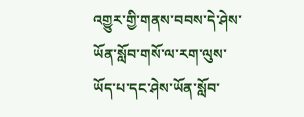འགྱུར་གྱི་གནས་བབས་དེ་ཤེས་ཡོན་སློབ་གསོ་ལ་རག་ལུས་ཡོད་པ་དང་ཤེས་ཡོན་སློབ་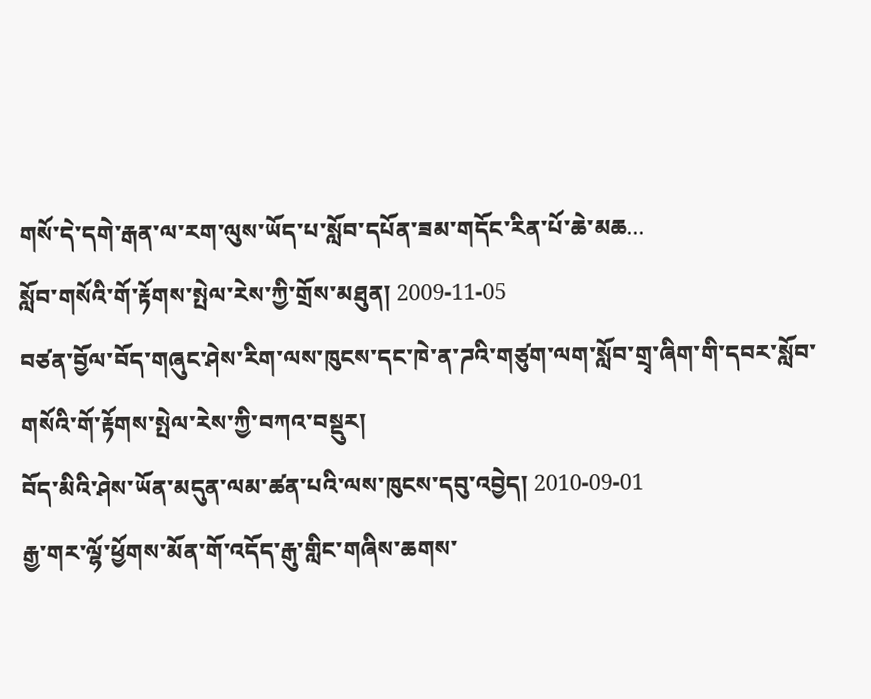གསོ་དེ་དགེ་རྒན་ལ་རག་ལུས་ཡོད་པ་སློབ་དཔོན་ཟམ་གདོང་རིན་པོ་ཆེ་མཆ...
སློབ་གསོའི་གོ་རྟོགས་སྤེལ་རེས་ཀྱི་གྲོས་མཐུན། 2009-11-05
བཙན་བྱོལ་བོད་གཞུང་ཤེས་རིག་ལས་ཁུངས་དང་ཁེ་ན་ཌའི་གཙུག་ལག་སློབ་གྲྭ་ཞིག་གི་དབར་སློབ་གསོའི་གོ་རྟོགས་སྤེལ་རེས་ཀྱི་བཀའ་བསྡུར།
བོད་མིའི་ཤེས་ཡོན་མདུན་ལམ་ཚན་པའི་ལས་ཁུངས་དབུ་འབྱེད། 2010-09-01
རྒྱ་གར་ལྷོ་ཕྱོགས་མོན་གོ་འདོད་རྒུ་གླིང་གཞིས་ཆགས་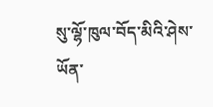སུ་ལྷོ་ཁུལ་བོད་མིའི་ཤེས་ཡོན་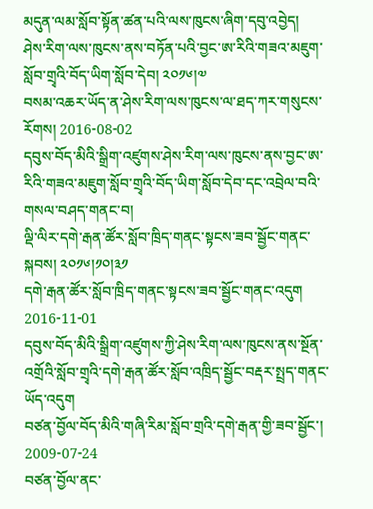མདུན་ལམ་སློབ་སྟོན་ཚན་པའི་ལས་ཁུངས་ཞིག་དབུ་འབྱེད།
ཤེས་རིག་ལས་ཁུངས་ནས་བཏོན་པའི་བྱང་ཨ་རིའི་གཟའ་མཇུག་སློབ་གྲྭའི་བོད་ཡིག་སློབ་དེབ། ༢༠༡༦།༧
བསམ་འཆར་ཡོད་ན་ཤེས་རིག་ལས་ཁུངས་ལ་ཐད་ཀར་གསུངས་རོགས། 2016-08-02
དབུས་བོད་མིའི་སྒྲིག་འཛུགས་ཤེས་རིག་ལས་ཁུངས་ནས་བྱང་ཨ་རིའི་གཟའ་མཇུག་སློབ་གྲྭའི་བོད་ཡིག་སློབ་དེབ་དང་འབྲེལ་བའི་གསལ་བཤད་གནང་བ།
ལྡི་ལིར་དགེ་རྒན་ཚོར་སློབ་ཁྲིད་གནང་སྟངས་ཟབ་སྦྱོང་གནང་སྐབས། ༢༠༡༦།༡༠།༣༡
དགེ་རྒན་ཚོར་སློབ་ཁྲིད་གནང་སྟངས་ཟབ་སྦྱོང་གནང་འདུག 2016-11-01
དབུས་བོད་མིའི་སྒྲིག་འཛུགས་ཀྱི་ཤེས་རིག་ལས་ཁུངས་ནས་སྔོན་འགྲོའི་སློབ་གྲྭའི་དགེ་རྒན་ཚོར་སློབ་འཁྲིད་སྦྱོང་བརྡར་སྤྲད་གནང་ཡོད་འདུག
བཙན་བྱོལ་བོད་མིའི་གཞི་རིམ་སློབ་གྲའི་དགེ་རྒན་གྱི་ཟབ་སྦྱོང་། 2009-07-24
བཙན་བྱོལ་ནང་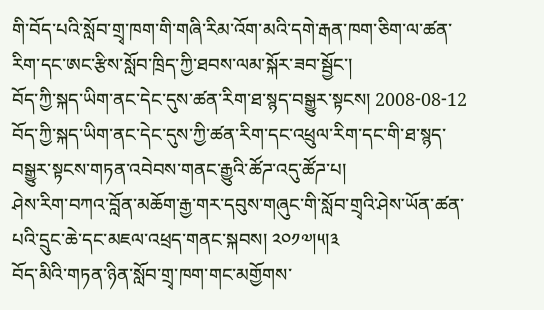གི་བོད་པའི་སློབ་གྲྭ་ཁག་གི་གཞི་རིམ་འོག་མའི་དགེ་རྒན་ཁག་ཅིག་ལ་ཚན་རིག་དང་ཨང་རྩིས་སློབ་ཁྲིད་ཀྱི་ཐབས་ལམ་སྐོར་ཟབ་སྦྱོང་།
བོད་ཀྱི་སྐད་ཡིག་ནང་དེང་དུས་ཚན་རིག་ཐ་སྙད་བསྒྱུར་སྟངས། 2008-08-12
བོད་ཀྱི་སྐད་ཡིག་ནང་དེང་དུས་ཀྱི་ཚན་རིག་དང་འཕྲུལ་རིག་དང་གི་ཐ་སྙད་བསྒྱུར་སྟངས་གཏན་འབེབས་གནང་རྒྱུའི་ཚོཌ་འདུ་ཚོཌ་པ།
ཤེས་རིག་བཀའ་བློན་མཆོག་རྒྱ་གར་དབུས་གཞུང་གི་སློབ་གྲྭའི་ཤེས་ཡོན་ཚན་པའི་དྲུང་ཆེ་དང་མཇལ་འཕྲད་གནང་སྐབས། ༢༠༡༧།༥།༣
བོད་མིའི་གཏན་ཉིན་སློབ་གྲྭ་ཁག་གང་མགྱོགས་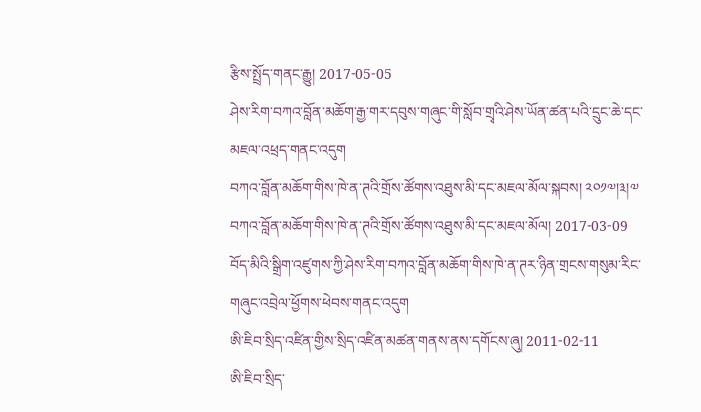རྩིས་སྤྲོད་གནང་རྒྱུ། 2017-05-05
ཤེས་རིག་བཀའ་བློན་མཆོག་རྒྱ་གར་དབུས་གཞུང་གི་སློབ་གྲྭའི་ཤེས་ཡོན་ཚན་པའི་དྲུང་ཆེ་དང་མཇལ་འཕྲད་གནང་འདུག
བཀའ་བློན་མཆོག་གིས་ཁེ་ན་ཊའི་གྲོས་ཚོགས་འཐུས་མི་དང་མཇལ་མོལ་སྐབས། ༢༠༡༧།༣།༧
བཀའ་བློན་མཆོག་གིས་ཁེ་ན་ཊའི་གྲོས་ཚོགས་འཐུས་མི་དང་མཇལ་མོལ། 2017-03-09
བོད་མིའི་སྒྲིག་འཛུགས་ཀྱི་ཤེས་རིག་བཀའ་བློན་མཆོག་གིས་ཁེ་ན་ཊར་ཉིན་གྲངས་གསུམ་རིང་གཞུང་འབྲེལ་ཕྱོགས་ཕེབས་གནང་འདུག
ཨི་ཇིབ་སྲིད་འཛིན་གྱིས་སྲིད་འཛིན་མཚན་གནས་ནས་དགོངས་ཞུ། 2011-02-11
ཨི་ཇིབ་སྲིད་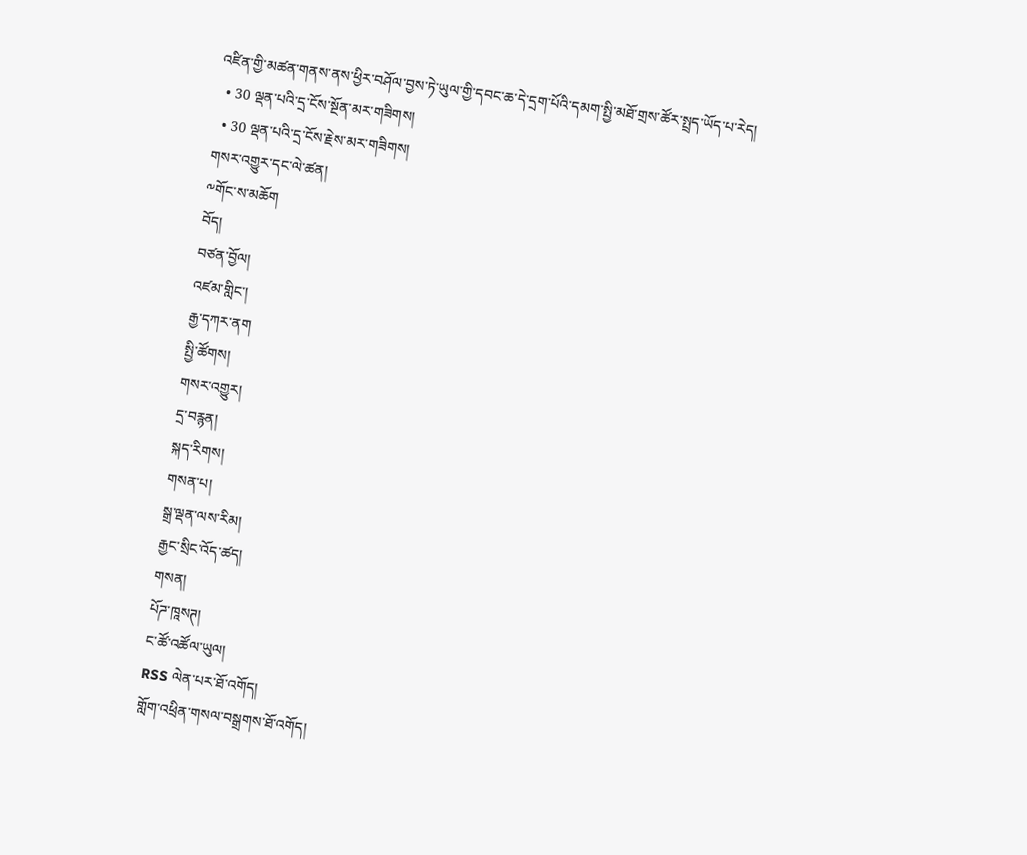འཛིན་གྱི་མཚན་གནས་ནས་ཕྱིར་བཤོལ་བྱས་ཏེ་ཡུལ་གྱི་དབང་ཆ་དེ་དྲག་པོའི་དམག་སྤྱི་མཐོ་གྲས་ཚོར་སྤྲད་ཡོད་པ་རེད།
  • 30 ལྡན་པའི་དྲ་ངོས་སྔོན་མར་གཟིགས།
  • 30 ལྡན་པའི་དྲ་ངོས་རྗེས་མར་གཟིགས།
གསར་འགྱུར་དང་ལེ་ཚན།
༸གོང་ས་མཆོག
བོད།
བཙན་བྱོལ།
འཛམ་གླིང་།
རྒྱ་དཀར་ནག
སྤྱི་ཚོགས།
གསར་འགྱུར།
དྲ་བརྙན།
སྐད་རིགས།
གསན་པ།
སྒྲ་ལྡན་ལས་རིམ།
རྒྱང་སྲིང་འོད་ཚད།
གསན།
པོཌ་ཁཱསཊ།
ང་ཚོ་འཚོལ་ཡུལ།
RSS ལེན་པར་ཐོ་འགོད།
གློག་འཕྲིན་གསལ་བསྒྲགས་ཐོ་འགོད།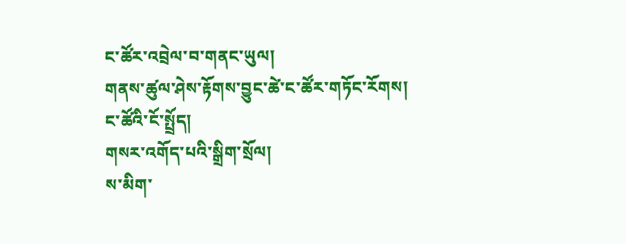ང་ཚོར་འབྲེལ་བ་གནང་ཡུལ།
གནས་ཚུལ་ཤེས་རྟོགས་བྱུང་ཚེ་ང་ཚོར་གཏོང་རོགས།
ང་ཚོའི་ངོ་སྤྲོད།
གསར་འགོད་པའི་སྒྲིག་སྲོལ།
ས་མིག་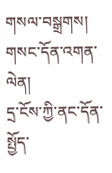གསལ་བསྒྲགས།
གསང་དོན་འགན་ལེན།
དྲ་ངོས་ཀྱི་ནང་དོན་སྤྱོད་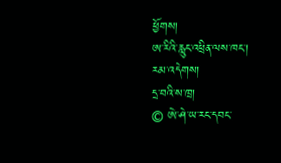ཕྱོགས།
ཨ་རིའི་རླུང་འཕྲིན་ལས་ཁང་།
རམ་འདེགས།
དྲ་བའི་ས་ཁྲ།
© ཨེ་ཤེ་ཡ་རང་དབང་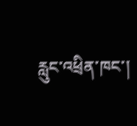རླུང་འཕྲིན་ཁང་།